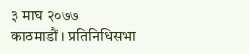३ माघ २०७७
काठमाडौं । प्रतिनिधिसभा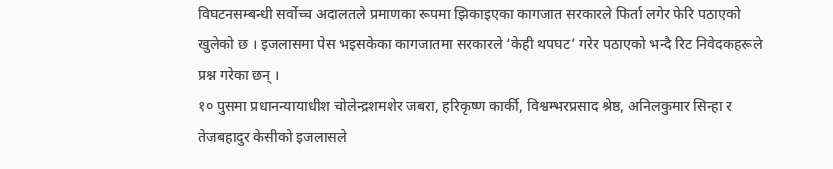विघटनसम्बन्धी सर्वोच्च अदालतले प्रमाणका रूपमा झिकाइएका कागजात सरकारले फिर्ता लगेर फेरि पठाएको खुलेको छ । इजलासमा पेस भइसकेका कागजातमा सरकारले ‘केही थपघट’ गरेर पठाएको भन्दै रिट निवेदकहरूले प्रश्न गरेका छन् ।
१० पुसमा प्रधानन्यायाधीश चोलेन्द्रशमशेर जबरा, हरिकृष्ण कार्की, विश्वम्भरप्रसाद श्रेष्ठ, अनिलकुमार सिन्हा र तेजबहादुर केसीको इजलासले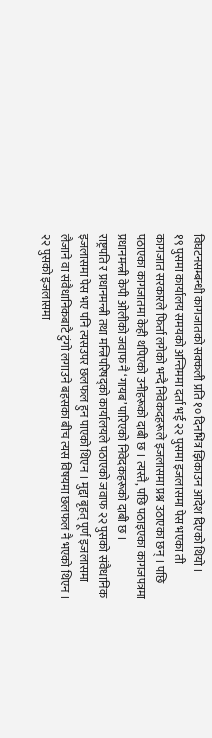विघटनसम्बन्धी कागजातको सक्कली प्रति १० दिनभित्र झिकाउन आदेश दिएको थियो ।
१९ पुसमा कार्यालय समयको अन्तिममा दर्ता भई २२ पुसमा इजलासमा पेस भएका ती कागजात सरकारले फिर्ता लगेको भन्दै निवेकदहरूले इजलासमा प्रश्न उठाएका छन् । पछि पठाएका कागजातमा केही थपिएको उनीहरूको दाबी छ । त्यस्तै, पछि पठाइएका कागजपत्रमा प्रधानमन्त्री केपी ओलीको जवाफ नै ‘गायब’ पारिएको निवेदकहरूको दाबी छ ।
राष्ट्रपति र प्रधानमन्त्री तथा मन्त्रिपरिषद्को कार्यालयले पठाएको जवाफ २२ पुसको संवैधानिक इजलासमा पेस भए पनि त्यसउपर छलफल हुन पाएको थिएन । मुद्दा बृहत् पूर्ण इजलासमा लैजाने वा संवैधानिकबाटै टुंगो लगाउने बहसका बीच त्यस विषयमा छलफल नै भएको थिएन ।
२२ पुसको इजलासमा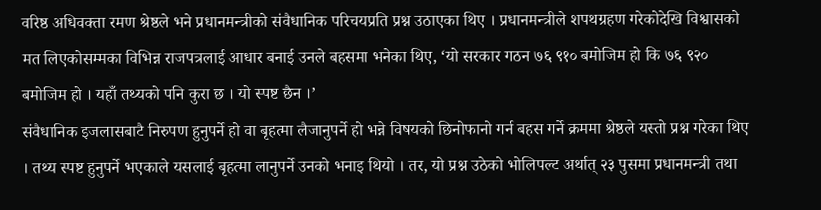वरिष्ठ अधिवक्ता रमण श्रेष्ठले भने प्रधानमन्त्रीको संवैधानिक परिचयप्रति प्रश्न उठाएका थिए । प्रधानमन्त्रीले शपथग्रहण गरेकोदेखि विश्वासको मत लिएकोसम्मका विभिन्न राजपत्रलाई आधार बनाई उनले बहसमा भनेका थिए, ‘यो सरकार गठन ७६ ९१० बमोजिम हो कि ७६ ९२० बमोजिम हो । यहाँ तथ्यको पनि कुरा छ । यो स्पष्ट छैन ।’
संवैधानिक इजलासबाटै निरुपण हुनुपर्ने हो वा बृहत्मा लैजानुपर्ने हो भन्ने विषयको छिनोफानो गर्न बहस गर्ने क्रममा श्रेष्ठले यस्तो प्रश्न गरेका थिए । तथ्य स्पष्ट हुनुपर्ने भएकाले यसलाई बृहत्मा लानुपर्ने उनको भनाइ थियो । तर, यो प्रश्न उठेको भोलिपल्ट अर्थात् २३ पुसमा प्रधानमन्त्री तथा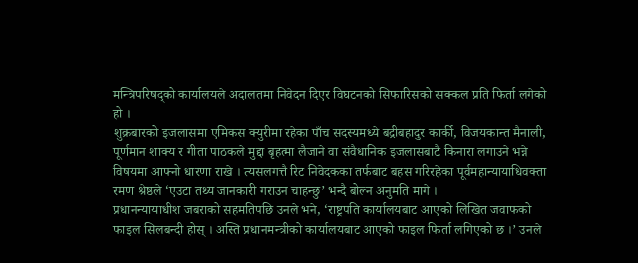मन्त्रिपरिषद्को कार्यालयले अदालतमा निवेदन दिएर विघटनको सिफारिसको सक्कल प्रति फिर्ता लगेको हो ।
शुक्रबारको इजलासमा एमिकस क्युरीमा रहेका पाँच सदस्यमध्ये बद्रीबहादुर कार्की, विजयकान्त मैनाली, पूर्णमान शाक्य र गीता पाठकले मुद्दा बृहत्मा लैजाने वा संवैधानिक इजलासबाटै किनारा लगाउने भन्ने विषयमा आफ्नो धारणा राखे । त्यसलगत्तै रिट निवेदकका तर्फबाट बहस गरिरहेका पूर्वमहान्यायाधिवक्ता रमण श्रेष्ठले ‘एउटा तथ्य जानकारी गराउन चाहन्छु’ भन्दै बोल्न अनुमति मागे ।
प्रधानन्यायाधीश जबराको सहमतिपछि उनले भने, ‘राष्ट्रपति कार्यालयबाट आएको लिखित जवाफको फाइल सिलबन्दी होस् । अस्ति प्रधानमन्त्रीको कार्यालयबाट आएको फाइल फिर्ता लगिएको छ ।’ उनले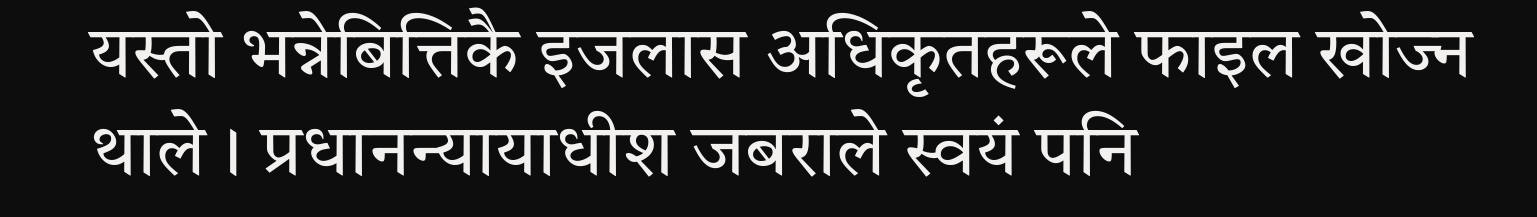यस्तो भन्नेबित्तिकै इजलास अधिकृतहरूले फाइल खोज्न थाले । प्रधानन्यायाधीश जबराले स्वयं पनि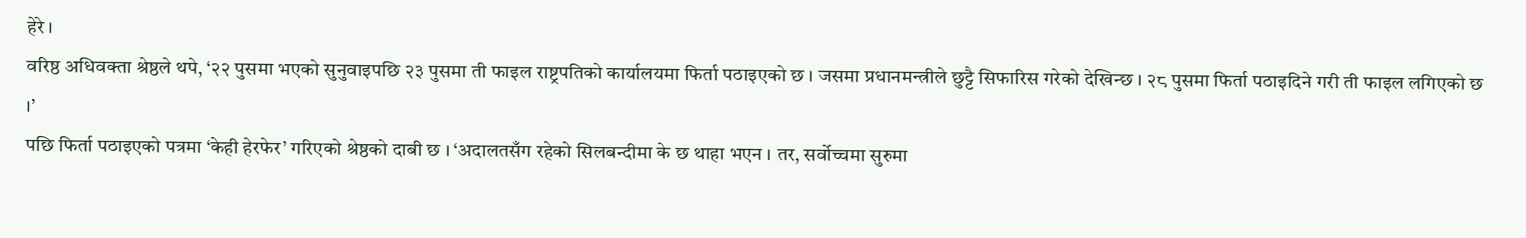हेरे ।
वरिष्ठ अधिवक्ता श्रेष्ठले थपे, ‘२२ पुसमा भएको सुनुवाइपछि २३ पुसमा ती फाइल राष्ट्रपतिको कार्यालयमा फिर्ता पठाइएको छ । जसमा प्रधानमन्त्रीले छुट्टै सिफारिस गरेको देखिन्छ । २८ पुसमा फिर्ता पठाइदिने गरी ती फाइल लगिएको छ ।’
पछि फिर्ता पठाइएको पत्रमा ‘केही हेरफेर’ गरिएको श्रेष्ठको दाबी छ । ‘अदालतसँग रहेको सिलबन्दीमा के छ थाहा भएन । तर, सर्वोच्चमा सुरुमा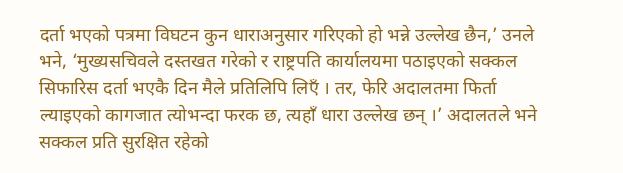दर्ता भएको पत्रमा विघटन कुन धाराअनुसार गरिएको हो भन्ने उल्लेख छैन,’ उनले भने, ‘मुख्यसचिवले दस्तखत गरेको र राष्ट्रपति कार्यालयमा पठाइएको सक्कल सिफारिस दर्ता भएकै दिन मैले प्रतिलिपि लिएँ । तर, फेरि अदालतमा फिर्ता ल्याइएको कागजात त्योभन्दा फरक छ, त्यहाँ धारा उल्लेख छन् ।’ अदालतले भने सक्कल प्रति सुरक्षित रहेको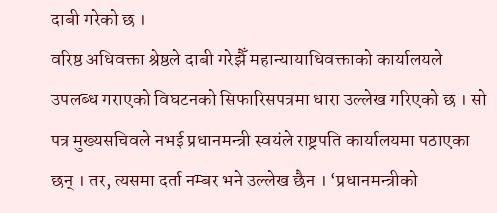दाबी गरेको छ ।
वरिष्ठ अधिवक्ता श्रेष्ठले दाबी गरेझैँ महान्यायाधिवक्ताको कार्यालयले उपलब्ध गराएको विघटनको सिफारिसपत्रमा धारा उल्लेख गरिएको छ । सो पत्र मुख्यसचिवले नभई प्रधानमन्त्री स्वयंले राष्ट्रपति कार्यालयमा पठाएका छन् । तर, त्यसमा दर्ता नम्बर भने उल्लेख छैन । ‘प्रधानमन्त्रीको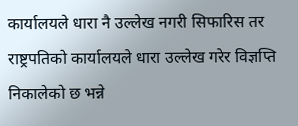कार्यालयले धारा नै उल्लेख नगरी सिफारिस तर राष्ट्रपतिको कार्यालयले धारा उल्लेख गरेर विज्ञप्ति निकालेको छ भन्ने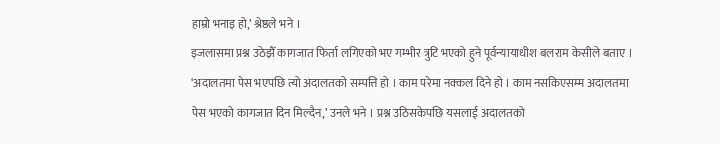हाम्रो भनाइ हो,’ श्रेष्ठले भने ।
इजलासमा प्रश्न उठेझैँ कागजात फिर्ता लगिएको भए गम्भीर त्रुटि भएको हुने पूर्वन्यायाधीश बलराम केसीले बताए । ‘अदालतमा पेस भएपछि त्यो अदालतको सम्पत्ति हो । काम परेमा नक्कल दिने हो । काम नसकिएसम्म अदालतमा पेस भएको कागजात दिन मिल्दैन,’ उनले भने । प्रश्न उठिसकेपछि यसलाई अदालतको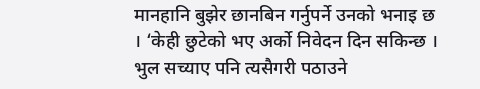मानहानि बुझेर छानबिन गर्नुपर्ने उनको भनाइ छ । ‘केही छुटेको भए अर्को निवेदन दिन सकिन्छ । भुल सच्याए पनि त्यसैगरी पठाउने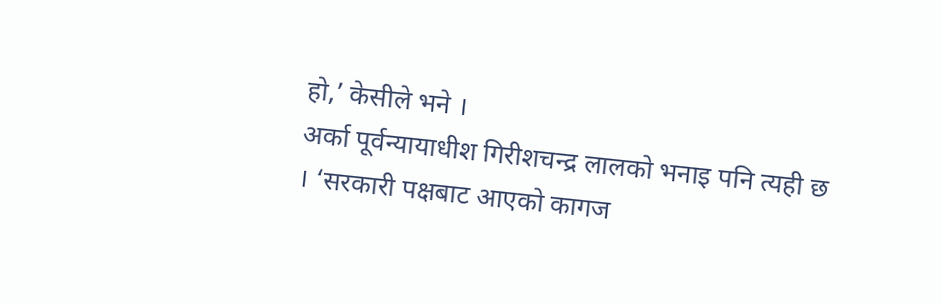हो,’ केसीले भने ।
अर्का पूर्वन्यायाधीश गिरीशचन्द्र लालको भनाइ पनि त्यही छ । ‘सरकारी पक्षबाट आएको कागज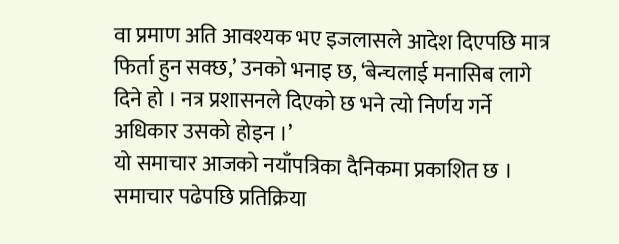वा प्रमाण अति आवश्यक भए इजलासले आदेश दिएपछि मात्र फिर्ता हुन सक्छ,’ उनको भनाइ छ, ‘बेन्चलाई मनासिब लागे दिने हो । नत्र प्रशासनले दिएको छ भने त्यो निर्णय गर्ने अधिकार उसको होइन ।’
यो समाचार आजको नयाँपत्रिका दैनिकमा प्रकाशित छ ।
समाचार पढेपछि प्रतिक्रिया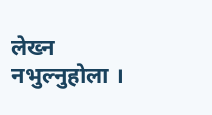लेख्न नभुल्नुहोला ।